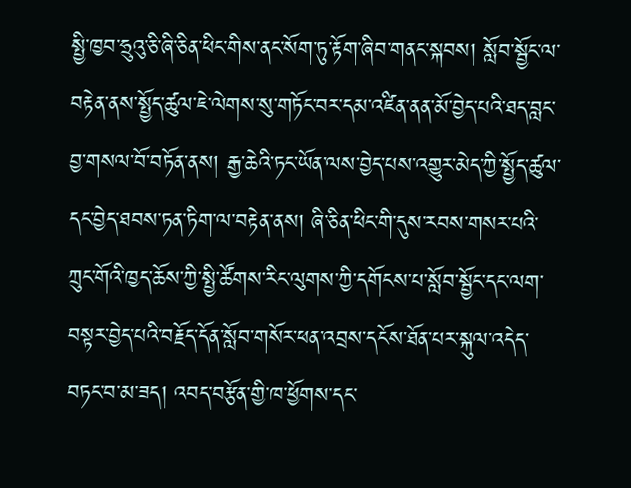སྤྱི་ཁྱབ་ཧྲུའུ་ཅི་ཞི་ཅིན་ཕིང་གིས་ནང་སོག་ཏུ་རྟོག་ཞིབ་གནང་སྐབས། སློབ་སྦྱོང་ལ་བརྟེན་ནས་སྤྱོད་ཚུལ་ཇེ་ལེགས་སུ་གཏོང་བར་དམ་འཛིན་ནན་མོ་བྱེད་པའི་ཐད་བླང་བྱ་གསལ་བོ་བཏོན་ནས། རྒྱ་ཆེའི་ཏང་ཡོན་ལས་བྱེད་པས་འགྱུར་མེད་ཀྱི་སྤྱོད་ཚུལ་དང་བྱེད་ཐབས་ཏན་ཏིག་ལ་བརྟེན་ནས། ཞི་ཅིན་ཕིང་གི་དུས་རབས་གསར་པའི་ཀྲུང་གོའི་ཁྱད་ཆོས་ཀྱི་སྤྱི་ཚོགས་རིང་ལུགས་ཀྱི་དགོངས་པ་སློབ་སྦྱོང་དང་ལག་བསྟར་བྱེད་པའི་བརྗོད་དོན་སློབ་གསོར་ཕན་འབྲས་དངོས་ཐོན་པར་སྐུལ་འདེད་བཏང་བ་མ་ཟད། འབད་བརྩོན་གྱི་ཁ་ཕྱོགས་དང་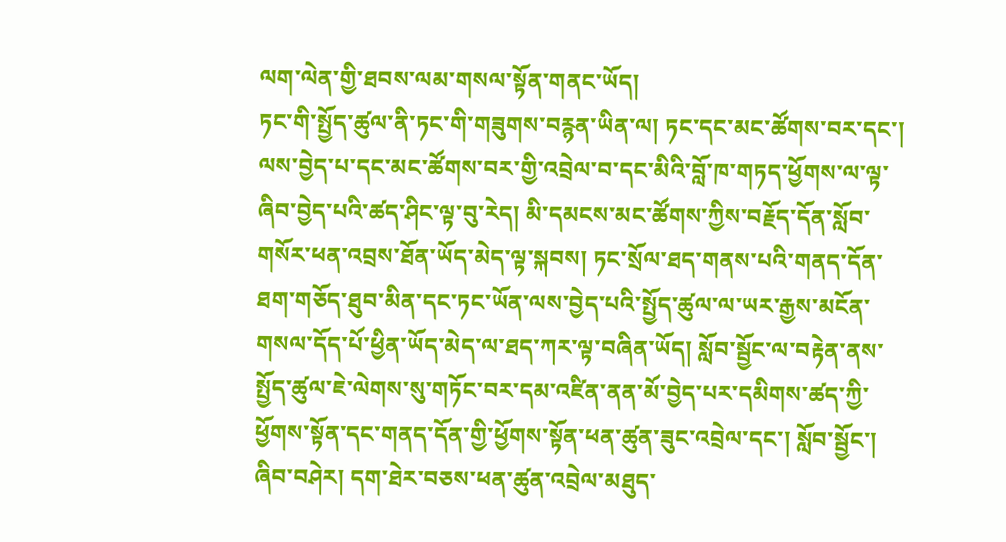ལག་ལེན་གྱི་ཐབས་ལམ་གསལ་སྟོན་གནང་ཡོད།
ཏང་གི་སྤྱོད་ཚུལ་ནི་ཏང་གི་གཟུགས་བརྙན་ཡིན་ལ། ཏང་དང་མང་ཚོགས་བར་དང་། ལས་བྱེད་པ་དང་མང་ཚོགས་བར་གྱི་འབྲེལ་བ་དང་མིའི་བློ་ཁ་གཏད་ཕྱོགས་ལ་ལྟ་ཞིབ་བྱེད་པའི་ཚད་ཤིང་ལྟ་བུ་རེད། མི་དམངས་མང་ཚོགས་ཀྱིས་བརྗོད་དོན་སློབ་གསོར་ཕན་འབྲས་ཐོན་ཡོད་མེད་ལྟ་སྐབས། ཏང་སྲོལ་ཐད་གནས་པའི་གནད་དོན་ཐག་གཅོད་ཐུབ་མིན་དང་ཏང་ཡོན་ལས་བྱེད་པའི་སྤྱོད་ཚུལ་ལ་ཡར་རྒྱས་མངོན་གསལ་དོད་པོ་ཕྱིན་ཡོད་མེད་ལ་ཐད་ཀར་ལྟ་བཞིན་ཡོད། སློབ་སྦྱོང་ལ་བརྟེན་ནས་སྤྱོད་ཚུལ་ཇེ་ལེགས་སུ་གཏོང་བར་དམ་འཛིན་ནན་མོ་བྱེད་པར་དམིགས་ཚད་ཀྱི་ཕྱོགས་སྟོན་དང་གནད་དོན་གྱི་ཕྱོགས་སྟོན་ཕན་ཚུན་ཟུང་འབྲེལ་དང་། སློབ་སྦྱོང་། ཞིབ་བཤེར། དག་ཐེར་བཅས་ཕན་ཚུན་འབྲེལ་མཐུད་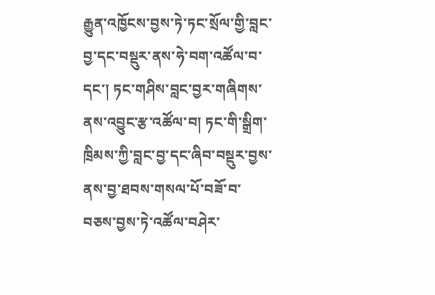རྒྱུན་འཁྱོངས་བྱས་ཏེ་ཏང་སྲོལ་གྱི་བླང་བྱ་དང་བསྡུར་ནས་ཧེ་བག་འཚོལ་བ་དང་། ཏང་གཤིས་བླང་བྱར་གཞིགས་ནས་འབྱུང་རྩ་འཚོལ་བ། ཏང་གི་སྒྲིག་ཁྲིམས་ཀྱི་བླང་བྱ་དང་ཞིབ་བསྡུར་བྱས་ནས་བྱ་ཐབས་གསལ་པོ་བཟོ་བ་བཅས་བྱས་ཏེ་འཚོལ་བཤེར་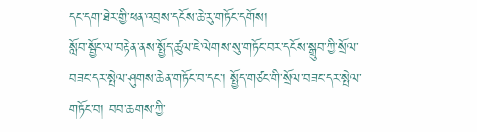དང་དག་ཐེར་གྱི་ཕན་འབྲས་དངོས་ཆེ་རུ་གཏོང་དགོས།
སློབ་སྦྱོང་ལ་བརྟེན་ནས་སྤྱོད་ཚུལ་ཇེ་ལེགས་སུ་གཏོང་བར་དངོས་སྒྲུབ་ཀྱི་སྲོལ་བཟང་དར་སྤེལ་ཤུགས་ཆེན་གཏོང་བ་དང་། སྤྱོད་གཙང་གི་སྲོལ་བཟང་དར་སྤེལ་གཏོང་བ། བབ་ཆགས་ཀྱི་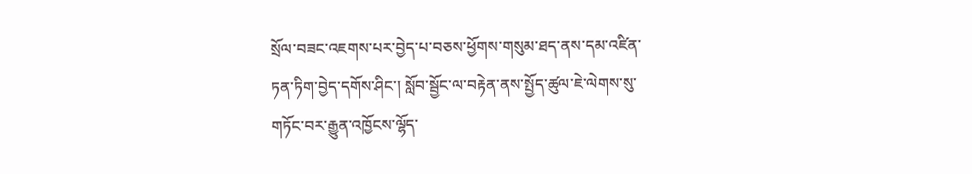སྲོལ་བཟང་འཇགས་པར་བྱེད་པ་བཅས་ཕྱོགས་གསུམ་ཐད་ནས་དམ་འཛིན་ཏན་ཏིག་བྱེད་དགོས་ཤིང་། སློབ་སྦྱོང་ལ་བརྟེན་ནས་སྤྱོད་ཚུལ་ཇེ་ལེགས་སུ་གཏོང་བར་རྒྱུན་འཁྱོངས་ལྷོད་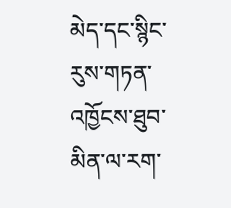མེད་དང་སྙིང་རུས་གཏན་འཁྱོངས་ཐུབ་མིན་ལ་རག་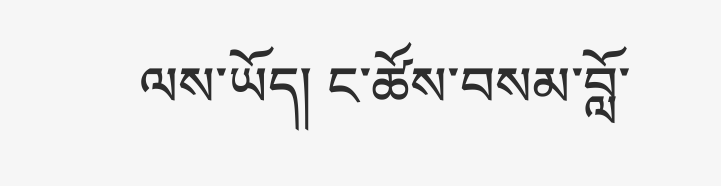ལས་ཡོད། ང་ཚོས་བསམ་བློ་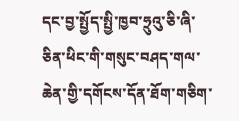དང་བྱ་སྤྱོད་སྤྱི་ཁྱབ་ཧྲུའུ་ཅི་ཞི་ཅིན་ཕིང་གི་གསུང་བཤད་གལ་ཆེན་གྱི་དགོངས་དོན་ཐོག་གཅིག་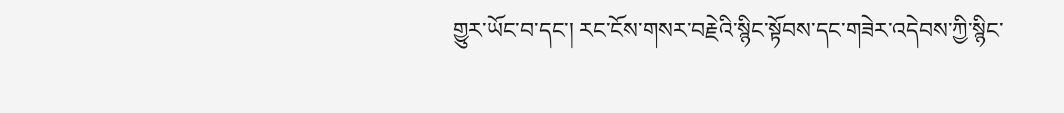གྱུར་ཡོང་བ་དང་། རང་ངོས་གསར་བརྗེའི་སྙིང་སྟོབས་དང་གཟེར་འདེབས་ཀྱི་སྙིང་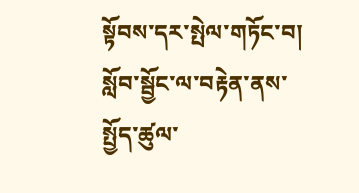སྟོབས་དར་སྤེལ་གཏོང་བ། སློབ་སྦྱོང་ལ་བརྟེན་ནས་སྤྱོད་ཚུལ་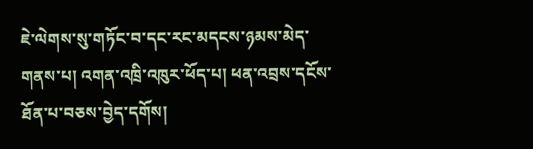ཇེ་ལེགས་སུ་གཏོང་བ་དང་རང་མདངས་ཉམས་མེད་གནས་པ། འགན་འཁྲི་འཁུར་ཕོད་པ། ཕན་འབྲས་དངོས་ཐོན་པ་བཅས་བྱེད་དགོས།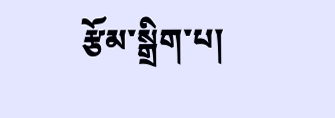རྩོམ་སྒྲིག་པ།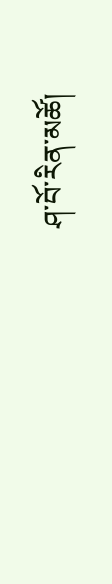ཤ་བོ་རིན་མཚོ།